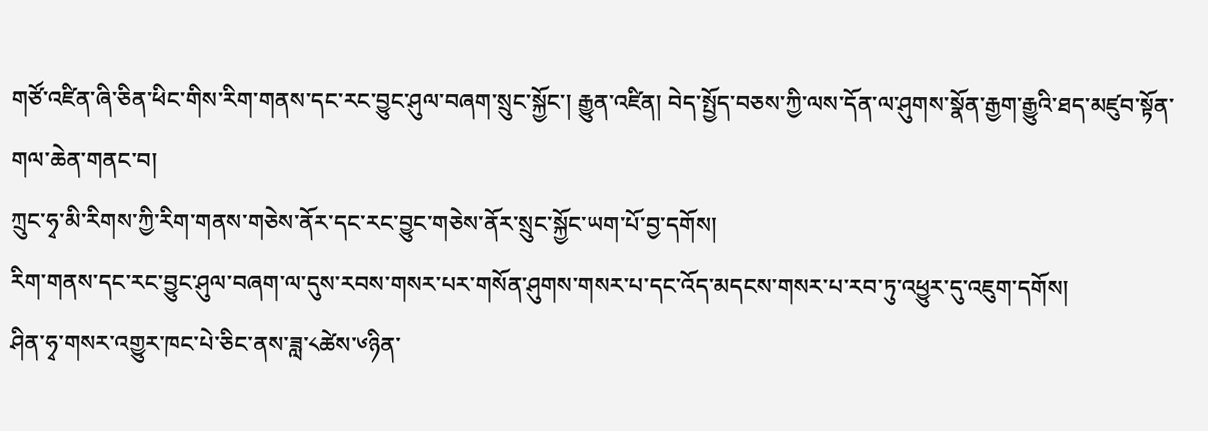གཙོ་འཛིན་ཞི་ཅིན་ཕིང་གིས་རིག་གནས་དང་རང་བྱུང་ཤུལ་བཞག་སྲུང་སྐྱོང་། རྒྱུན་འཛིན། བེད་སྤྱོད་བཅས་ཀྱི་ལས་དོན་ལ་ཤུགས་སྣོན་རྒྱག་རྒྱུའི་ཐད་མཛུབ་སྟོན་གལ་ཆེན་གནང་བ།
ཀྲུང་ཧྭ་མི་རིགས་ཀྱི་རིག་གནས་གཅེས་ནོར་དང་རང་བྱུང་གཅེས་ནོར་སྲུང་སྐྱོང་ཡག་པོ་བྱ་དགོས།
རིག་གནས་དང་རང་བྱུང་ཤུལ་བཞག་ལ་དུས་རབས་གསར་པར་གསོན་ཤུགས་གསར་པ་དང་འོད་མདངས་གསར་པ་རབ་ཏུ་འཕྱུར་དུ་འཇུག་དགོས།
ཤིན་ཧྭ་གསར་འགྱུར་ཁང་པེ་ཅིང་ནས་ཟླ་༨ཚེས་༦ཉིན་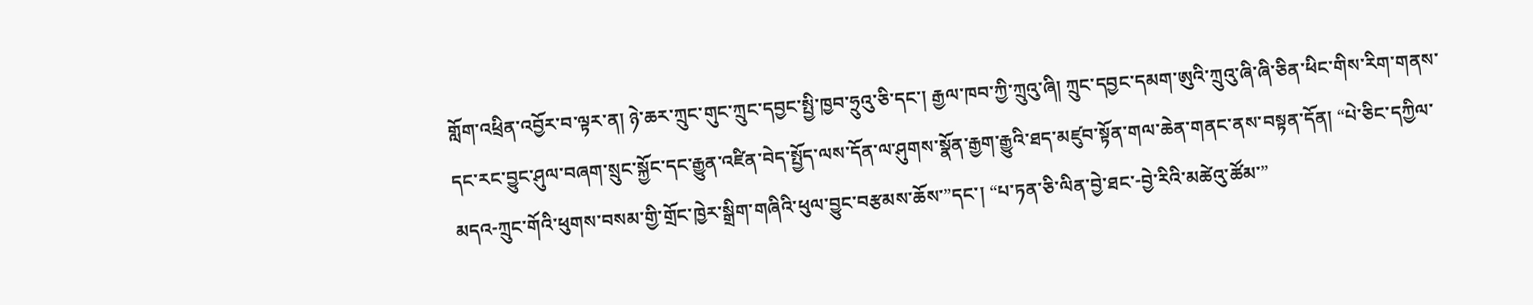གློག་འཕྲིན་འབྱོར་བ་ལྟར་ན། ཉེ་ཆར་ཀྲུང་གུང་ཀྲུང་དབྱང་སྤྱི་ཁྱབ་ཧྲུའུ་ཅི་དང་། རྒྱལ་ཁབ་ཀྱི་ཀྲུའུ་ཞི། ཀྲུང་དབྱང་དམག་ཨུའི་ཀྲུའུ་ཞི་ཞི་ཅིན་ཕིང་གིས་རིག་གནས་དང་རང་བྱུང་ཤུལ་བཞག་སྲུང་སྐྱོང་དང་རྒྱུན་འཛིན་བེད་སྤྱོད་ལས་དོན་ལ་ཤུགས་སྣོན་རྒྱག་རྒྱུའི་ཐད་མཛུབ་སྟོན་གལ་ཆེན་གནང་ནས་བསྟན་དོན། “པེ་ཅིང་དཀྱིལ་མདའ-ཀྲུང་གོའི་ཕུགས་བསམ་གྱི་གྲོང་ཁྱེར་སྒྲིག་གཞིའི་ཕུལ་བྱུང་བརྩམས་ཆོས་”དང་། “པ་ཏན་ཅི་ལིན་བྱེ་ཐང་-བྱེ་རིའི་མཚེའུ་ཚོམ་”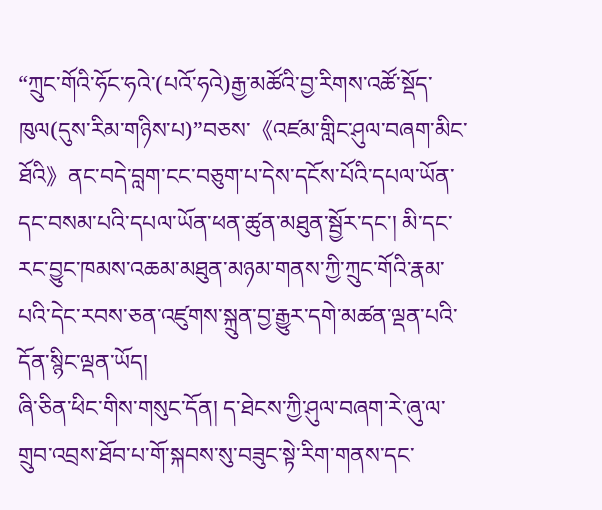“ཀྲུང་གོའི་ཧོང་ཧའེ་(པའོ་ཧའེ)རྒྱ་མཚོའི་བྱ་རིགས་འཚོ་སྡོད་ཁུལ(དུས་རིམ་གཉིས་པ)”བཅས་《འཛམ་གླིང་ཤུལ་བཞག་མིང་ཐོའི》ནང་བདེ་བླག་ངང་བཅུག་པ་དེས་དངོས་པོའི་དཔལ་ཡོན་དང་བསམ་པའི་དཔལ་ཡོན་ཕན་ཚུན་མཐུན་སྦྱོར་དང་། མི་དང་རང་བྱུང་ཁམས་འཆམ་མཐུན་མཉམ་གནས་ཀྱི་ཀྲུང་གོའི་རྣམ་པའི་དེང་རབས་ཅན་འཛུགས་སྐྲུན་བྱ་རྒྱུར་དགེ་མཚན་ལྡན་པའི་དོན་སྙིང་ལྡན་ཡོད།
ཞི་ཅིན་ཕིང་གིས་གསུང་དོན། ད་ཐེངས་ཀྱི་ཤུལ་བཞག་རེ་ཞུ་ལ་གྲུབ་འབྲས་ཐོབ་པ་གོ་སྐབས་སུ་བཟུང་སྟེ་རིག་གནས་དང་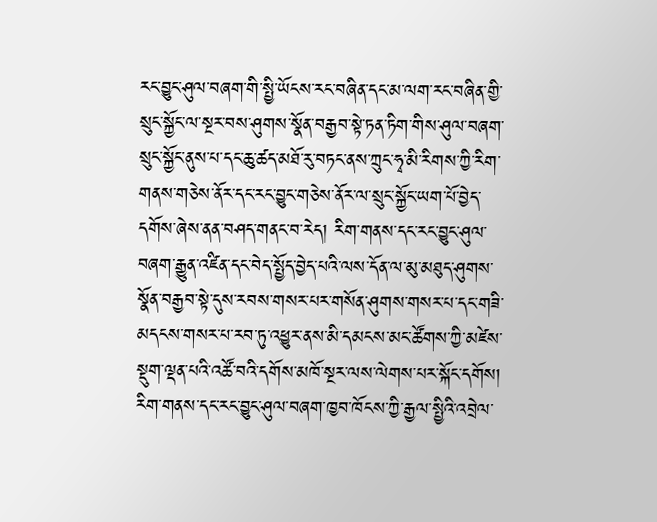རང་བྱུང་ཤུལ་བཞག་གི་སྤྱི་ཡོངས་རང་བཞིན་དང་མ་ལག་རང་བཞིན་གྱི་སྲུང་སྐྱོང་ལ་སྔར་བས་ཤུགས་སྣོན་བརྒྱབ་སྟེ་ཏན་ཏིག་གིས་ཤུལ་བཞག་སྲུང་སྐྱོང་ནུས་པ་དང་ཆུ་ཚད་མཐོ་རུ་བཏང་ནས་ཀྲུང་ཧྭ་མི་རིགས་ཀྱི་རིག་གནས་གཅེས་ནོར་དང་རང་བྱུང་གཅེས་ནོར་ལ་སྲུང་སྐྱོང་ཡག་པོ་བྱེད་དགོས་ཞེས་ནན་བཤད་གནང་བ་རེད། རིག་གནས་དང་རང་བྱུང་ཤུལ་བཞག་རྒྱུན་འཛིན་དང་བེད་སྤྱོད་བྱེད་པའི་ལས་དོན་ལ་མུ་མཐུད་ཤུགས་སྣོན་བརྒྱབ་སྟེ་དུས་རབས་གསར་པར་གསོན་ཤུགས་གསར་པ་དང་གཟི་མདངས་གསར་པ་རབ་ཏུ་འཕྱུར་ནས་མི་དམངས་མང་ཚོགས་ཀྱི་མཛེས་སྡུག་ལྡན་པའི་འཚོ་བའི་དགོས་མཁོ་སྔར་ལས་ལེགས་པར་སྐོང་དགོས། རིག་གནས་དང་རང་བྱུང་ཤུལ་བཞག་ཁྱབ་ཁོངས་ཀྱི་རྒྱལ་སྤྱིའི་འབྲེལ་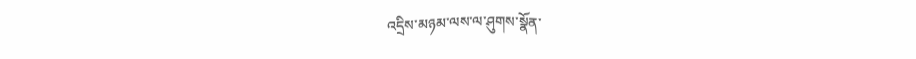འདྲིས་མཉམ་ལས་ལ་ཤུགས་སྣོན་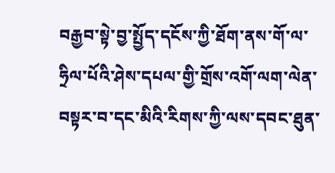བརྒྱབ་སྟེ་བྱ་སྤྱོད་དངོས་ཀྱི་ཐོག་ནས་གོ་ལ་ཧྲིལ་པོའི་ཤེས་དཔལ་གྱི་གྲོས་འགོ་ལག་ལེན་བསྟར་བ་དང་མིའི་རིགས་ཀྱི་ལས་དབང་ཐུན་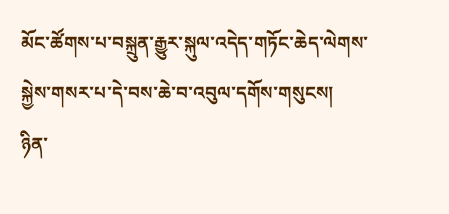མོང་ཚོགས་པ་བསྐྲུན་རྒྱུར་སྐུལ་འདེད་གཏོང་ཆེད་ལེགས་སྐྱེས་གསར་པ་དེ་བས་ཆེ་བ་འབུལ་དགོས་གསུངས།
ཉིན་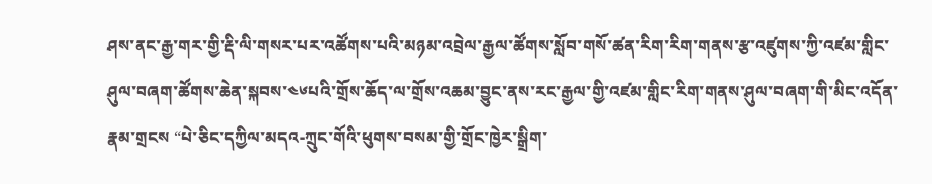ཤས་ནང་རྒྱ་གར་གྱི་རྡི་ལི་གསར་པར་འཚོགས་པའི་མཉམ་འབྲེལ་རྒྱལ་ཚོགས་སློབ་གསོ་ཚན་རིག་རིག་གནས་རྩ་འཛུགས་ཀྱི་འཛམ་གླིང་ཤུལ་བཞག་ཚོགས་ཆེན་སྐབས་༤༦པའི་གྲོས་ཆོད་ལ་གྲོས་འཆམ་བྱུང་ནས་རང་རྒྱལ་གྱི་འཛམ་གླིང་རིག་གནས་ཤུལ་བཞག་གི་མིང་འདོན་རྣམ་གྲངས “པེ་ཅིང་དཀྱིལ་མདའ-ཀྲུང་གོའི་ཕུགས་བསམ་གྱི་གྲོང་ཁྱེར་སྒྲིག་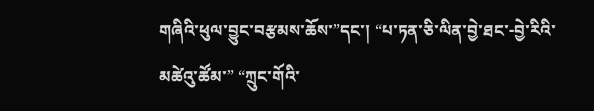གཞིའི་ཕུལ་བྱུང་བརྩམས་ཆོས་”དང་། “པ་ཏན་ཅི་ལིན་བྱེ་ཐང་-བྱེ་རིའི་མཚེའུ་ཚོམ་” “ཀྲུང་གོའི་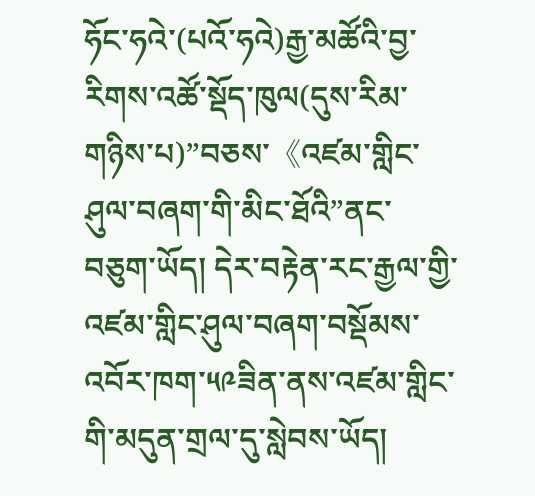ཧོང་ཧའེ་(པའོ་ཧའེ)རྒྱ་མཚོའི་བྱ་རིགས་འཚོ་སྡོད་ཁུལ(དུས་རིམ་གཉིས་པ)”བཅས་《འཛམ་གླིང་ཤུལ་བཞག་གི་མིང་ཐོའི”ནང་བཅུག་ཡོད། དེར་བརྟེན་རང་རྒྱལ་གྱི་འཛམ་གླིང་ཤུལ་བཞག་བསྡོམས་འབོར་ཁག་༥༩ཟིན་ནས་འཛམ་གླིང་གི་མདུན་གྲལ་དུ་སླེབས་ཡོད།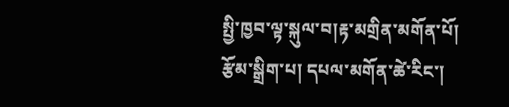སྤྱི་ཁྱབ་ལྟ་སྐུལ་བ།རྟ་མགྲིན་མགོན་པོ།
རྩོམ་སྒྲིག་པ། དཔལ་མགོན་ཚེ་རིང་།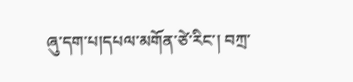ཞུ་དག་པ།དཔལ་མགོན་ཙེ་རིང་། བཀྲ་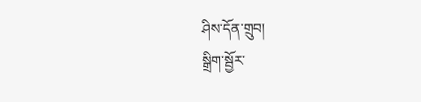ཤིས་དོན་གྲུབ།
སྒྲིག་སྦྱོར་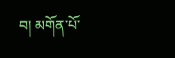བ། མགོན་པོ་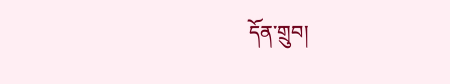དོན་གྲུབ།